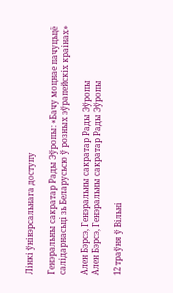Лінкі ўнівэрсальнага доступу

Генэральны сакратар Рады Эўропы: «Бачу моцнае пачуцьцё салідарнасьці зь Беларусьсю ў розных эўрапейскіх краінах»

Ален Бэрсэ, Генэральны сакратар Рады Эўропы
Ален Бэрсэ, Генэральны сакратар Рады Эўропы

12 траўня ў Вільні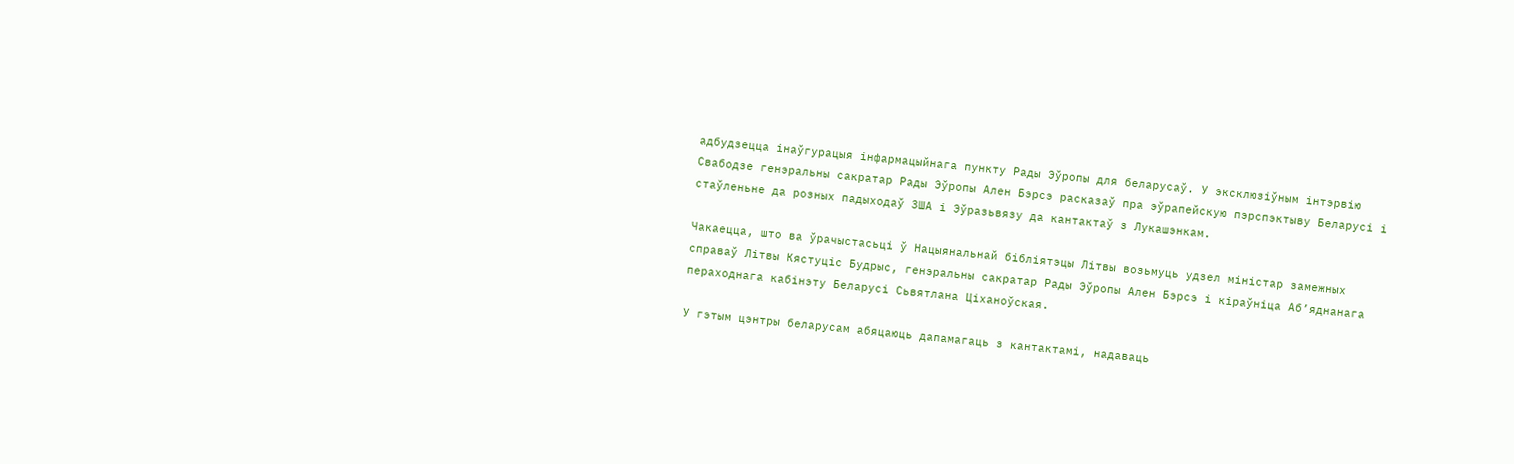адбудзецца інаўгурацыя інфармацыйнага пункту Рады Эўропы для беларусаў. У эксклюзіўным інтэрвію Свабодзе генэральны сакратар Рады Эўропы Ален Бэрсэ расказаў пра эўрапейскую пэрспэктыву Беларусі і стаўленьне да розных падыходаў ЗША і Эўразьвязу да кантактаў з Лукашэнкам.

Чакаецца, што ва ўрачыстасьці ў Нацыянальнай бібліятэцы Літвы возьмуць удзел міністар замежных справаў Літвы Кястуціс Будрыс, генэральны сакратар Рады Эўропы Ален Бэрсэ і кіраўніца Аб’яднанага пераходнага кабінэту Беларусі Сьвятлана Ціханоўская.

У гэтым цэнтры беларусам абяцаюць дапамагаць з кантактамі, надаваць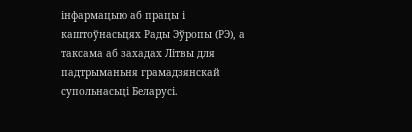інфармацыю аб працы і каштоўнасьцях Рады Эўропы (РЭ), а таксама аб захадах Літвы для падтрыманьня грамадзянскай супольнасьці Беларусі.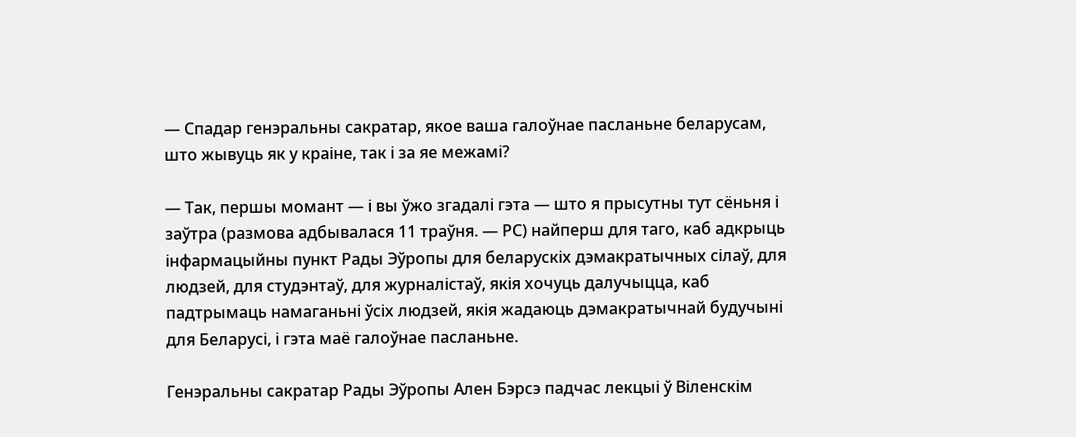— Спадар генэральны сакратар, якое ваша галоўнае пасланьне беларусам, што жывуць як у краіне, так і за яе межамі?

— Так, першы момант — і вы ўжо згадалі гэта — што я прысутны тут сёньня і заўтра (размова адбывалася 11 траўня. — РС) найперш для таго, каб адкрыць інфармацыйны пункт Рады Эўропы для беларускіх дэмакратычных сілаў, для людзей, для студэнтаў, для журналістаў, якія хочуць далучыцца, каб падтрымаць намаганьні ўсіх людзей, якія жадаюць дэмакратычнай будучыні для Беларусі, і гэта маё галоўнае пасланьне.

Генэральны сакратар Рады Эўропы Ален Бэрсэ падчас лекцыі ў Віленскім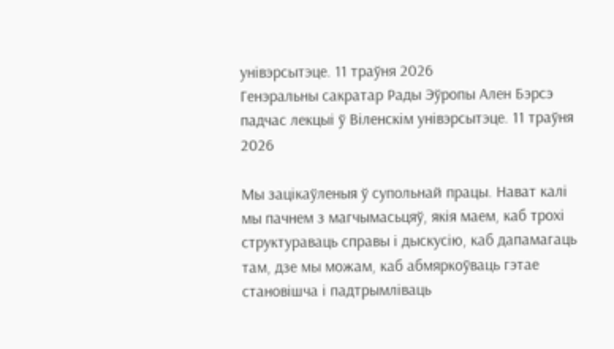унівэрсытэце. 11 траўня 2026
Генэральны сакратар Рады Эўропы Ален Бэрсэ падчас лекцыі ў Віленскім унівэрсытэце. 11 траўня 2026

Мы зацікаўленыя ў супольнай працы. Нават калі мы пачнем з магчымасьцяў, якія маем, каб трохі структураваць справы і дыскусію, каб дапамагаць там, дзе мы можам, каб абмяркоўваць гэтае становішча і падтрымліваць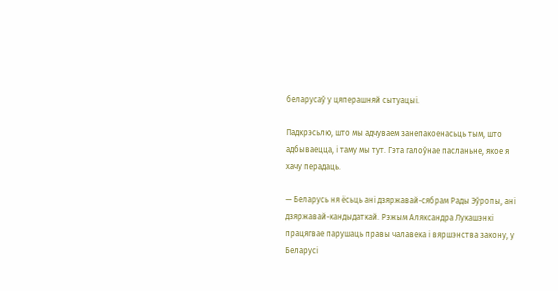беларусаў у цяперашняй сытуацыі.

Падкрэсьлю, што мы адчуваем занепакоенасьць тым, што адбываецца, і таму мы тут. Гэта галоўнае пасланьне, якое я хачу перадаць.

— Беларусь ня ёсьць ані дзяржавай-сябрам Рады Эўропы, ані дзяржавай-кандыдаткай. Рэжым Аляксандра Лукашэнкі працягвае парушаць правы чалавека і вяршэнства закону, у Беларусі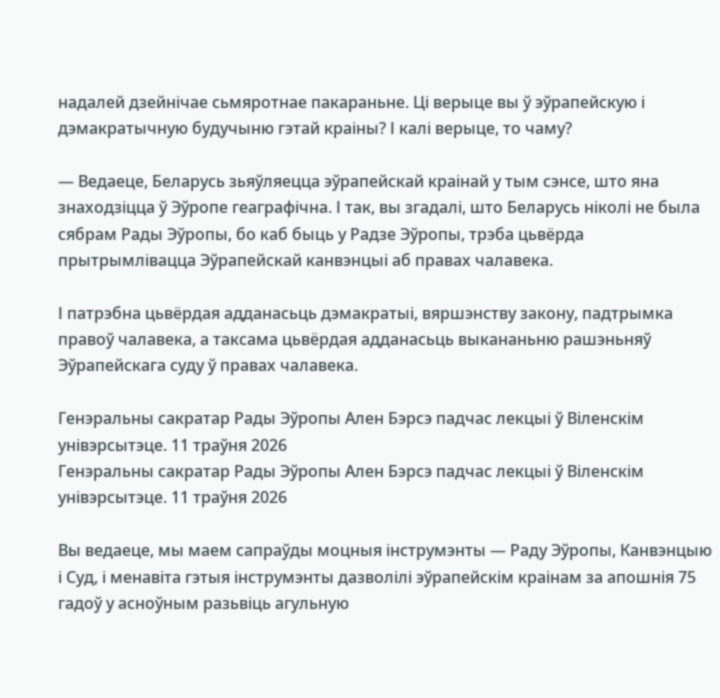надалей дзейнічае сьмяротнае пакараньне. Ці верыце вы ў эўрапейскую і дэмакратычную будучыню гэтай краіны? І калі верыце, то чаму?

— Ведаеце, Беларусь зьяўляецца эўрапейскай краінай у тым сэнсе, што яна знаходзіцца ў Эўропе геаграфічна. І так, вы згадалі, што Беларусь ніколі не была сябрам Рады Эўропы, бо каб быць у Радзе Эўропы, трэба цьвёрда прытрымлівацца Эўрапейскай канвэнцыі аб правах чалавека.

І патрэбна цьвёрдая адданасьць дэмакратыі, вяршэнству закону, падтрымка правоў чалавека, а таксама цьвёрдая адданасьць выкананьню рашэньняў Эўрапейскага суду ў правах чалавека.

Генэральны сакратар Рады Эўропы Ален Бэрсэ падчас лекцыі ў Віленскім унівэрсытэце. 11 траўня 2026
Генэральны сакратар Рады Эўропы Ален Бэрсэ падчас лекцыі ў Віленскім унівэрсытэце. 11 траўня 2026

Вы ведаеце, мы маем сапраўды моцныя інструмэнты — Раду Эўропы, Канвэнцыю і Суд, і менавіта гэтыя інструмэнты дазволілі эўрапейскім краінам за апошнія 75 гадоў у асноўным разьвіць агульную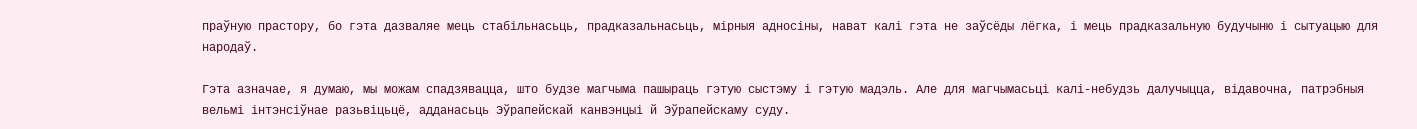праўную прастору, бо гэта дазваляе мець стабільнасьць, прадказальнасьць, мірныя адносіны, нават калі гэта не заўсёды лёгка, і мець прадказальную будучыню і сытуацыю для народаў.

Гэта азначае, я думаю, мы можам спадзявацца, што будзе магчыма пашыраць гэтую сыстэму і гэтую мадэль. Але для магчымасьці калі-небудзь далучыцца, відавочна, патрэбныя вельмі інтэнсіўнае разьвіцьцё, адданасьць Эўрапейскай канвэнцыі й Эўрапейскаму суду.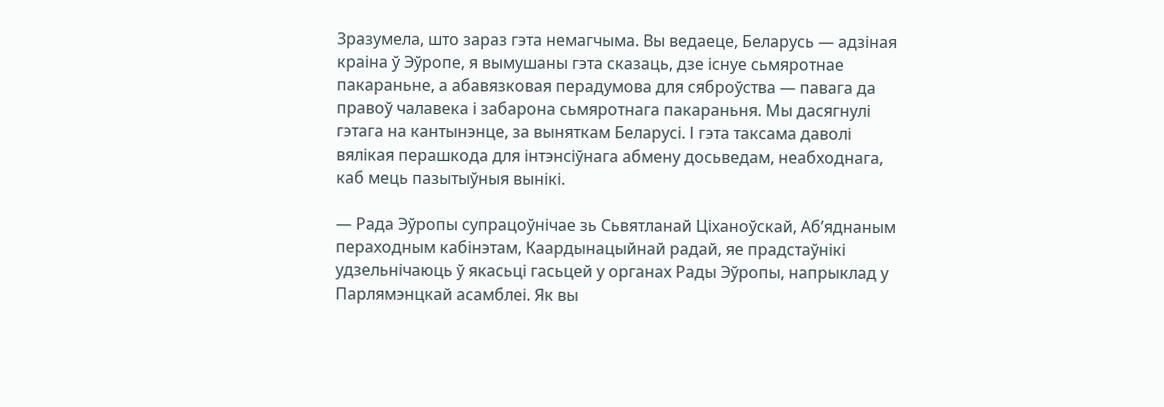Зразумела, што зараз гэта немагчыма. Вы ведаеце, Беларусь — адзіная краіна ў Эўропе, я вымушаны гэта сказаць, дзе існуе сьмяротнае пакараньне, а абавязковая перадумова для сяброўства — павага да правоў чалавека і забарона сьмяротнага пакараньня. Мы дасягнулі гэтага на кантынэнце, за выняткам Беларусі. І гэта таксама даволі вялікая перашкода для інтэнсіўнага абмену досьведам, неабходнага, каб мець пазытыўныя вынікі.

— Рада Эўропы супрацоўнічае зь Сьвятланай Ціханоўскай, Аб’яднаным пераходным кабінэтам, Каардынацыйнай радай, яе прадстаўнікі удзельнічаюць ў якасьці гасьцей у органах Рады Эўропы, напрыклад у Парлямэнцкай асамблеі. Як вы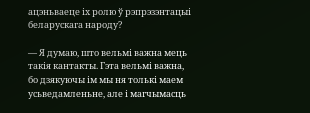ацэньваеце іх ролю ў рэпрэзэнтацыі беларускага народу?

— Я думаю, што вельмі важна мець такія кантакты. Гэта вельмі важна, бо дзякуючы ім мы ня толькі маем усьведамленьне, але і магчымасць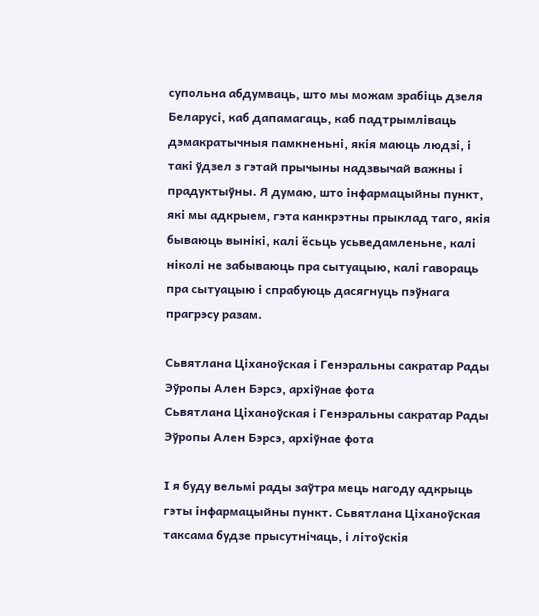супольна абдумваць, што мы можам зрабіць дзеля Беларусі, каб дапамагаць, каб падтрымліваць дэмакратычныя памкненьні, якія маюць людзі, і такі ўдзел з гэтай прычыны надзвычай важны і прадуктыўны. Я думаю, што інфармацыйны пункт, які мы адкрыем, гэта канкрэтны прыклад таго, якія бываюць вынікі, калі ёсьць усьведамленьне, калі ніколі не забываюць пра сытуацыю, калі гавораць пра сытуацыю і спрабуюць дасягнуць пэўнага прагрэсу разам.

Сьвятлана Ціханоўская і Генэральны сакратар Рады Эўропы Ален Бэрсэ, архіўнае фота
Сьвятлана Ціханоўская і Генэральны сакратар Рады Эўропы Ален Бэрсэ, архіўнае фота

І я буду вельмі рады заўтра мець нагоду адкрыць гэты інфармацыйны пункт. Сьвятлана Ціханоўская таксама будзе прысутнічаць, і літоўскія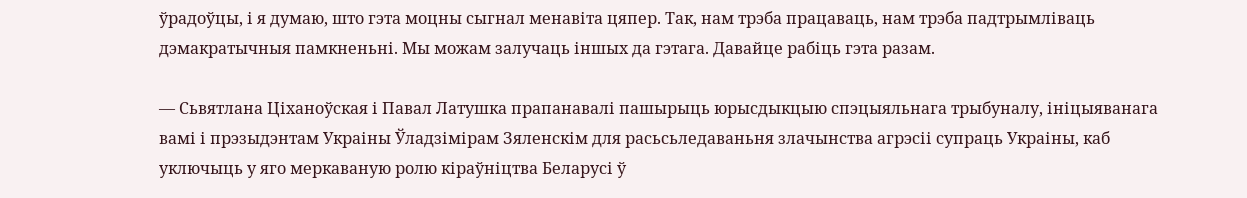ўрадоўцы, і я думаю, што гэта моцны сыгнал менавіта цяпер. Так, нам трэба працаваць, нам трэба падтрымліваць дэмакратычныя памкненьні. Мы можам залучаць іншых да гэтага. Давайце рабіць гэта разам.

— Сьвятлана Ціханоўская і Павал Латушка прапанавалі пашырыць юрысдыкцыю спэцыяльнага трыбуналу, ініцыяванага вамі і прэзыдэнтам Украіны Ўладзімірам Зяленскім для расьсьледаваньня злачынства агрэсіі супраць Украіны, каб уключыць у яго меркаваную ролю кіраўніцтва Беларусі ў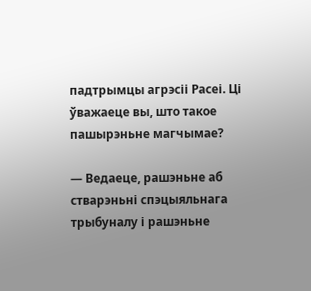падтрымцы агрэсіі Расеі. Ці ўважаеце вы, што такое пашырэньне магчымае?

— Ведаеце, рашэньне аб стварэньні спэцыяльнага трыбуналу і рашэньне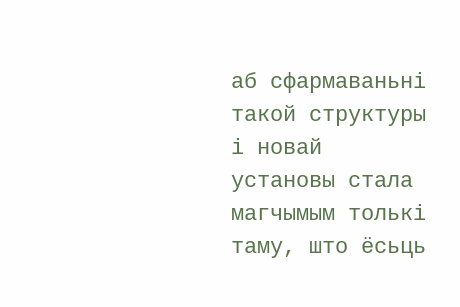аб сфармаваньні такой структуры і новай установы стала магчымым толькі таму, што ёсьць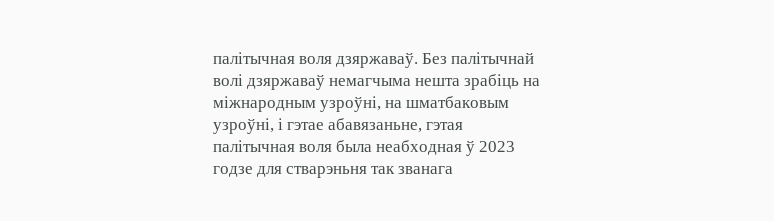палітычная воля дзяржаваў. Без палітычнай волі дзяржаваў немагчыма нешта зрабіць на міжнародным узроўні, на шматбаковым узроўні, і гэтае абавязаньне, гэтая палітычная воля была неабходная ў 2023 годзе для стварэньня так званага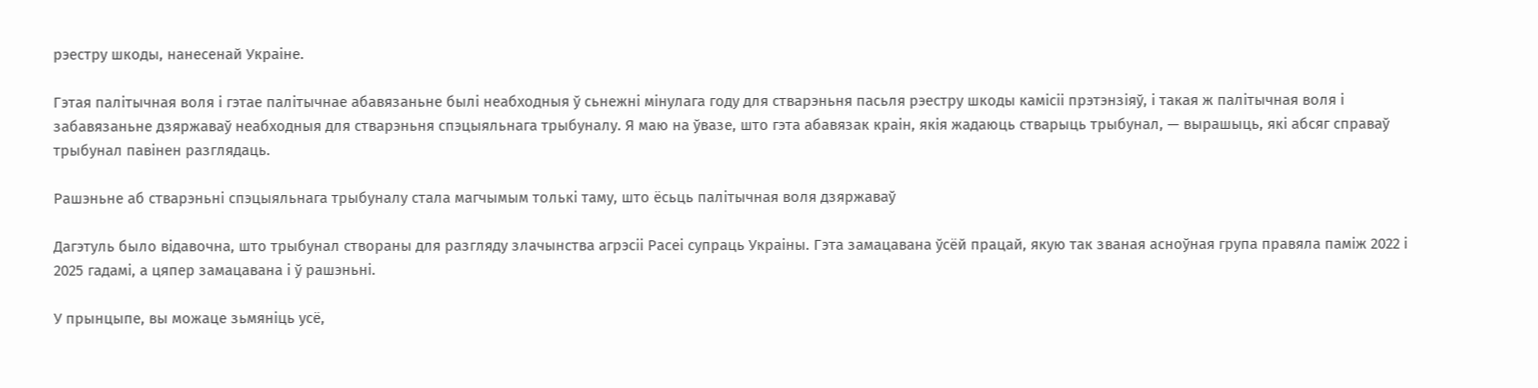рэестру шкоды, нанесенай Украіне.

Гэтая палітычная воля і гэтае палітычнае абавязаньне былі неабходныя ў сьнежні мінулага году для стварэньня пасьля рэестру шкоды камісіі прэтэнзіяў, і такая ж палітычная воля і забавязаньне дзяржаваў неабходныя для стварэньня спэцыяльнага трыбуналу. Я маю на ўвазе, што гэта абавязак краін, якія жадаюць стварыць трыбунал, — вырашыць, які абсяг справаў трыбунал павінен разглядаць.

Рашэньне аб стварэньні спэцыяльнага трыбуналу стала магчымым толькі таму, што ёсьць палітычная воля дзяржаваў

Дагэтуль было відавочна, што трыбунал створаны для разгляду злачынства агрэсіі Расеі супраць Украіны. Гэта замацавана ўсёй працай, якую так званая асноўная група правяла паміж 2022 і 2025 гадамі, а цяпер замацавана і ў рашэньні.

У прынцыпе, вы можаце зьмяніць усё,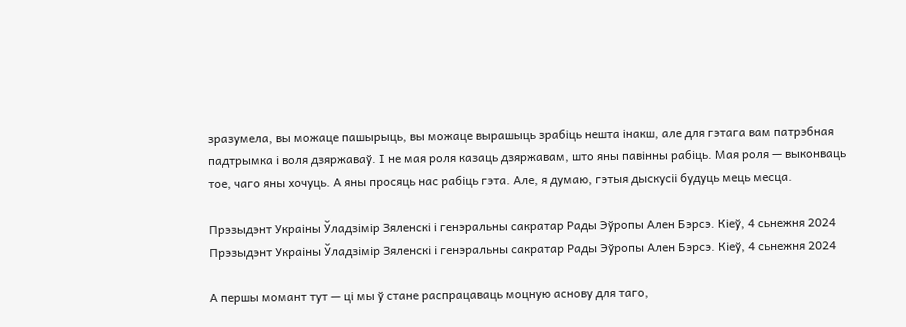зразумела, вы можаце пашырыць, вы можаце вырашыць зрабіць нешта інакш, але для гэтага вам патрэбная падтрымка і воля дзяржаваў. І не мая роля казаць дзяржавам, што яны павінны рабіць. Мая роля — выконваць тое, чаго яны хочуць. А яны просяць нас рабіць гэта. Але, я думаю, гэтыя дыскусіі будуць мець месца.

Прэзыдэнт Украіны Ўладзімір Зяленскі і генэральны сакратар Рады Эўропы Ален Бэрсэ. Кіеў, 4 сьнежня 2024
Прэзыдэнт Украіны Ўладзімір Зяленскі і генэральны сакратар Рады Эўропы Ален Бэрсэ. Кіеў, 4 сьнежня 2024

А першы момант тут — ці мы ў стане распрацаваць моцную аснову для таго,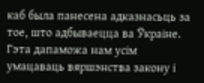каб была панесена адказнасьць за тое, што адбываецца ва Ўкраіне. Гэта дапаможа нам усім умацаваць вяршэнства закону і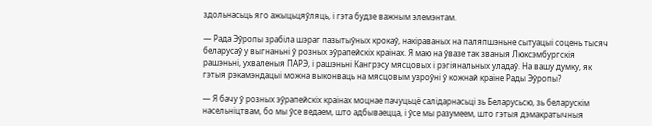здольнасьць яго ажыцьцяўляць, і гэта будзе важным элемэнтам.

— Рада Эўропы зрабіла шэраг пазытыўных крокаў, накіраваных на паляпшэньне сытуацыі соцень тысяч беларусаў у выгнаньні ў розных эўрапейскіх краінах. Я маю на ўвазе так званыя Люксэмбургскія рашэньні, ухваленыя ПАРЭ, і рашэньні Кангрэсу мясцовых і рэгіянальных уладаў. На вашу думку, як гэтыя рэкамэндацыі можна выконваць на мясцовым узроўні ў кожнай краіне Рады Эўропы?

— Я бачу ў розных эўрапейскіх краінах моцнае пачуцьцё салідарнасьці зь Беларусьсю, зь беларускім насельніцтвам, бо мы ўсе ведаем, што адбываецца, і ўсе мы разумеем, што гэтыя дэмакратычныя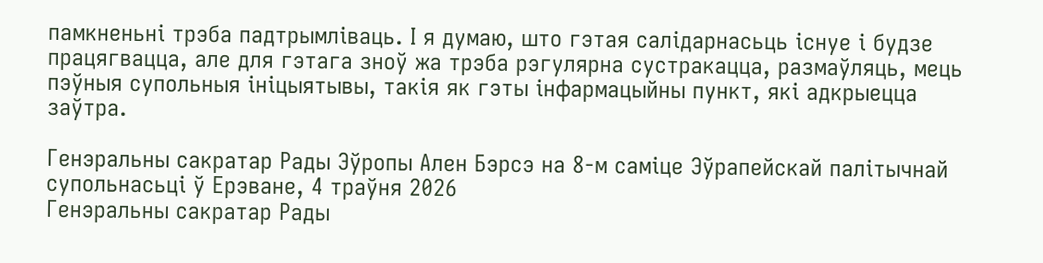памкненьні трэба падтрымліваць. І я думаю, што гэтая салідарнасьць існуе і будзе працягвацца, але для гэтага зноў жа трэба рэгулярна сустракацца, размаўляць, мець пэўныя супольныя ініцыятывы, такія як гэты інфармацыйны пункт, які адкрыецца заўтра.

Генэральны сакратар Рады Эўропы Ален Бэрсэ на 8-м саміце Эўрапейскай палітычнай супольнасьці ў Ерэване, 4 траўня 2026
Генэральны сакратар Рады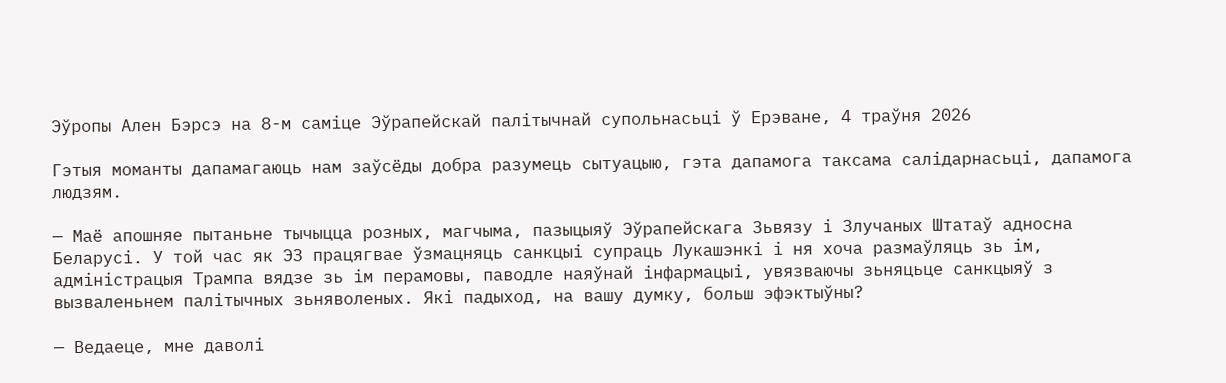Эўропы Ален Бэрсэ на 8-м саміце Эўрапейскай палітычнай супольнасьці ў Ерэване, 4 траўня 2026

Гэтыя моманты дапамагаюць нам заўсёды добра разумець сытуацыю, гэта дапамога таксама салідарнасьці, дапамога людзям.

— Маё апошняе пытаньне тычыцца розных, магчыма, пазыцыяў Эўрапейскага Зьвязу і Злучаных Штатаў адносна Беларусі. У той час як ЭЗ працягвае ўзмацняць санкцыі супраць Лукашэнкі і ня хоча размаўляць зь ім, адміністрацыя Трампа вядзе зь ім перамовы, паводле наяўнай інфармацыі, увязваючы зьняцьце санкцыяў з вызваленьнем палітычных зьняволеных. Які падыход, на вашу думку, больш эфэктыўны?

— Ведаеце, мне даволі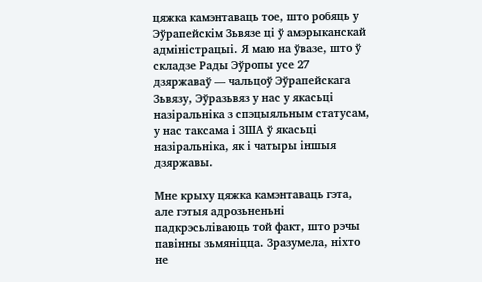цяжка камэнтаваць тое, што робяць у Эўрапейскім Зьвязе ці ў амэрыканскай адміністрацыі. Я маю на ўвазе, што ў складзе Рады Эўропы усе 27 дзяржаваў — чальцоў Эўрапейскага Зьвязу, Эўразьвяз у нас у якасьці назіральніка з спэцыяльным статусам, у нас таксама і ЗША ў якасьці назіральніка, як і чатыры іншыя дзяржавы.

Мне крыху цяжка камэнтаваць гэта, але гэтыя адрозьненьні падкрэсьліваюць той факт, што рэчы павінны зьмяніцца. Зразумела, ніхто не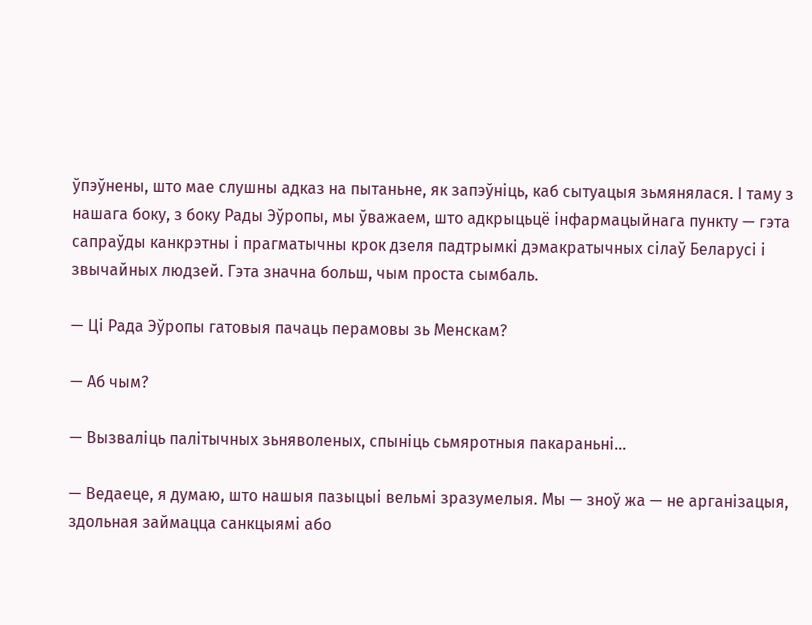ўпэўнены, што мае слушны адказ на пытаньне, як запэўніць, каб сытуацыя зьмянялася. І таму з нашага боку, з боку Рады Эўропы, мы ўважаем, што адкрыцьцё інфармацыйнага пункту — гэта сапраўды канкрэтны і прагматычны крок дзеля падтрымкі дэмакратычных сілаў Беларусі і звычайных людзей. Гэта значна больш, чым проста сымбаль.

— Ці Рада Эўропы гатовыя пачаць перамовы зь Менскам?

— Аб чым?

— Вызваліць палітычных зьняволеных, спыніць сьмяротныя пакараньні...

— Ведаеце, я думаю, што нашыя пазыцыі вельмі зразумелыя. Мы — зноў жа — не арганізацыя, здольная займацца санкцыямі або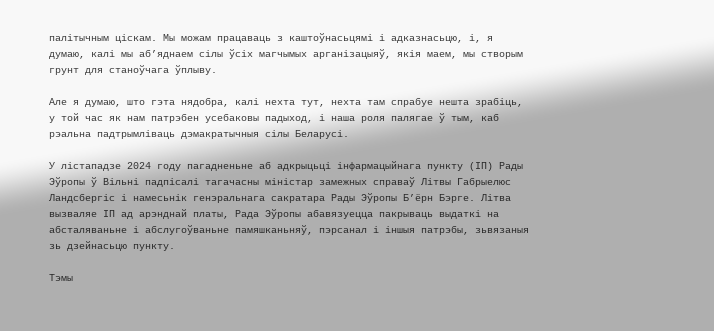палітычным ціскам. Мы можам працаваць з каштоўнасьцямі і адказнасьцю, і, я думаю, калі мы аб’яднаем сілы ўсіх магчымых арганізацыяў, якія маем, мы створым грунт для станоўчага ўплыву.

Але я думаю, што гэта нядобра, калі нехта тут, нехта там спрабуе нешта зрабіць, у той час як нам патрэбен усебаковы падыход, і наша роля палягае ў тым, каб рэальна падтрымліваць дэмакратычныя сілы Беларусі.

У лістападзе 2024 году пагадненьне аб адкрыцьці інфармацыйнага пункту (ІП) Рады Эўропы ў Вільні падпісалі тагачасны міністар замежных справаў Літвы Габрыелюс Ландсбергіс і намесьнік генэральнага сакратара Рады Эўропы Б’ёрн Бэрге. Літва вызваляе ІП ад арэнднай платы, Рада Эўропы абавязуецца пакрываць выдаткі на абсталяваньне і абслугоўваньне памяшканьняў, пэрсанал і іншыя патрэбы, зьвязаныя зь дзейнасьцю пункту.

Тэмы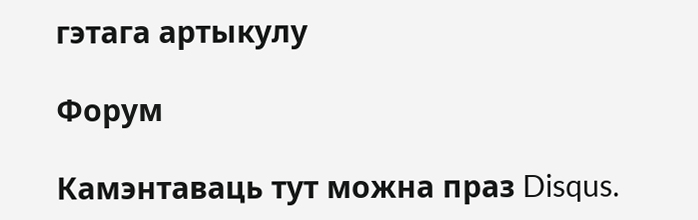гэтага артыкулу

Форум

Камэнтаваць тут можна праз Disqus.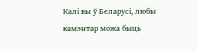Калі вы ў Беларусі, любы камэнтар можа быць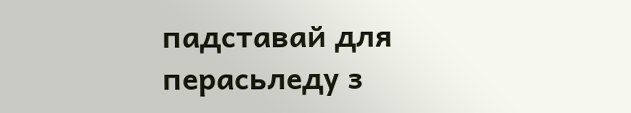падставай для перасьледу з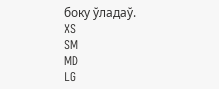боку ўладаў.
XS
SM
MD
LG